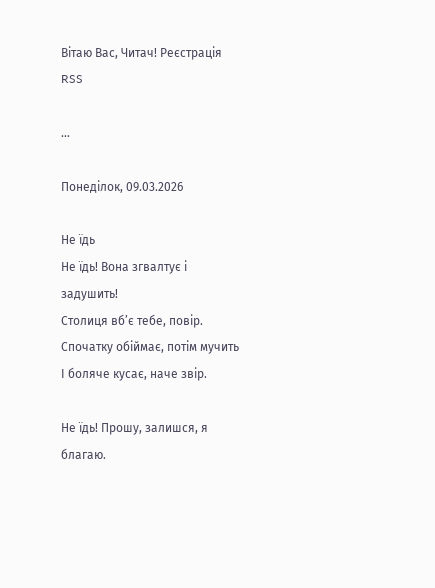Вітаю Вас, Читач! Реєстрація RSS

...

Понеділок, 09.03.2026

Не їдь
Не їдь! Вона згвалтує і задушить!
Столиця вб’є тебе, повір.
Спочатку обіймає, потім мучить
І боляче кусає, наче звір.

Не їдь! Прошу, залишся, я благаю.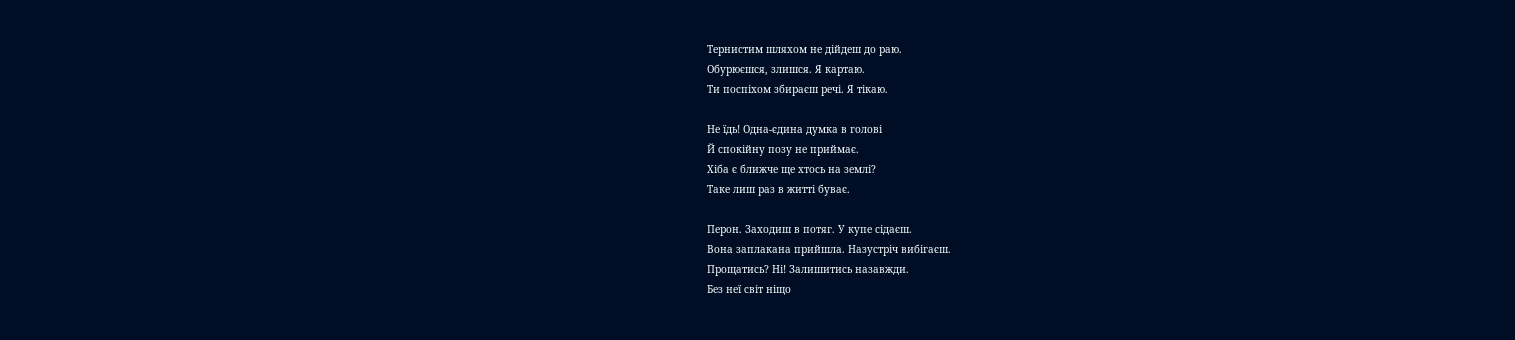Тернистим шляхом не дійдеш до раю.
Обурюєшся, злишся. Я картаю.
Ти поспіхом збираєш речі. Я тікаю.

Не їдь! Одна-єдина думка в голові
Й спокійну позу не приймає.
Хіба є ближче ще хтось на землі?
Таке лиш раз в житті буває.

Перон. Заходиш в потяг. У купе сідаєш.
Вона заплакана прийшла. Назустріч вибігаєш.
Прощатись? Ні! Залишитись назавжди.
Без неї світ ніщо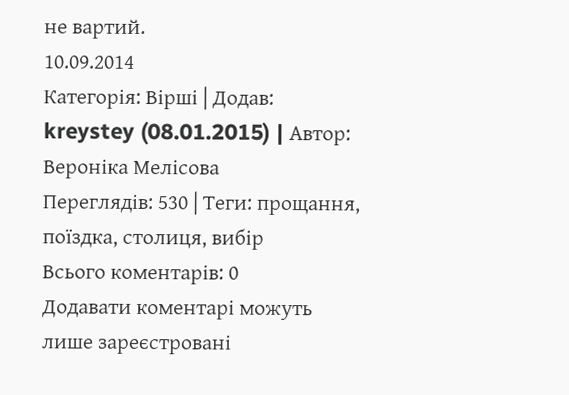не вартий.
10.09.2014
Категорія: Вірші | Додав: kreystey (08.01.2015) | Автор: Вероніка Мелісова
Переглядів: 530 | Теги: прощання, поїздка, столиця, вибір
Всього коментарів: 0
Додавати коментарі можуть лише зареєстровані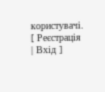користувачі.
[ Реєстрація | Вхід ]